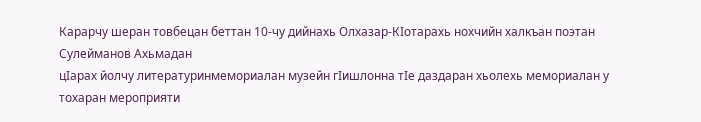Карарчу шеран товбецан беттан 10-чу дийнахь Олхазар-КӀотарахь нохчийн халкъан поэтан Сулейманов Ахьмадан
цӀарах йолчу литературинмемориалан музейн гӀишлонна тӀе даздаран хьолехь мемориалан у тохаран мероприяти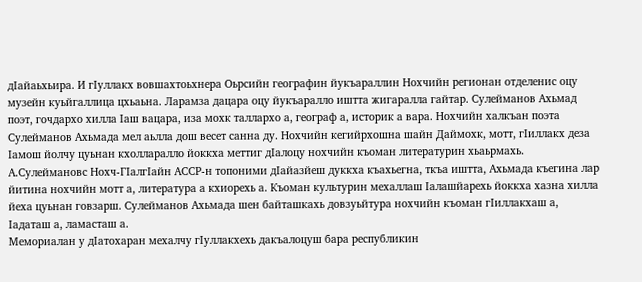дӀайаьхьира. И гӀуллакх вовшахтоьхнера Оьрсийн географин йукъараллин Нохчийн регионан отделенис оцу музейн куьйгаллица цхьаьна. Ларамза дацара оцу йукъаралло иштта жигаралла гайтар. Сулейманов Ахьмад поэт, гочдархо хилла Ӏаш вацара, иза мохк таллархо а, географ а, историк а вара. Нохчийн халкъан поэта Сулейманов Ахьмада мел аьлла дош весет санна ду. Нохчийн кегийрхошна шайн Даймохк, мотт, гIиллакх деза Iамош йолчу цуьнан кхолларалло йоккха меттиг дӀалоцу нохчийн къоман литературин хьаьрмахь. А.Сулеймановс Нохч-ГӀалгӀайн АССР-н топоними дӀайазйеш дуккха къахьегна, ткъа иштта, Ахьмада къегина лар йитина нохчийн мотт а, литература а кхиорехь а. Къоман культурин мехаллаш Ӏалашйарехь йоккха хазна хилла йеха цуьнан говзарш. Сулейманов Ахьмада шен байташкахь довзуьйтура нохчийн къоман гӀиллакхаш а, Ӏадаташ а, ламасташ а.
Мемориалан у дӀатохаран мехалчу гӀуллакхехь дакъалоцуш бара республикин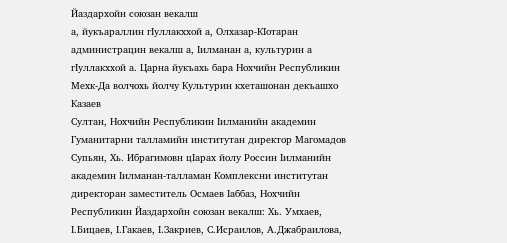Йаздархойн союзан векалш
а, йукъараллин гӀуллакххой а, Олхазар-КӀотаран администрацин векалш а, Ӏилманан а, культурин а гӀуллакххой а. Царна йукъахь бара Нохчийн Республикин Мехк-Да волчохь йолчу Культурин кхеташонан декъашхо Казаев
Султан, Нохчийн Республикин Iилманийн академин Гуманитарни талламийн институтан директор Магомадов Супьян, Хь. Ибрагимовн цIарах йолу Россин Iилманийн академин Iилманан-талламан Комплексни институтан директоран заместитель Осмаев Ӏаббаз, Нохчийн Республикин Йаздархойн союзан векалш: Хь. Умхаев, Ӏ.Бицаев, Ӏ.Гакаев, Ӏ.Закриев, С.Исраилов, А.Джабраилова,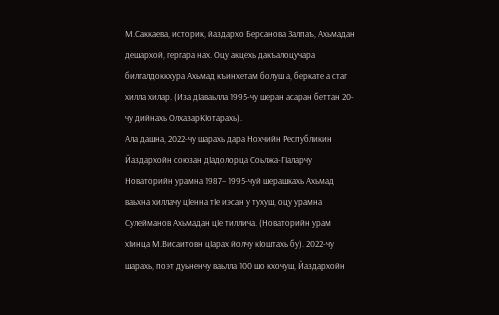М.Саккаева, историк, йаздархо Берсанова Залпаъ, Ахьмадан дешархой, гергара нах. Оцу акцехь дакъалоцучара билгалдоккхура Ахьмад къинхетам болуш а, беркате а стаг
хилла хилар. (Иза дӀаваьлла 1995-чу шеран асаран беттан 20-чу дийнахь ОлхазарКӀотарахь).
Ала дашна, 2022-чу шарахь дара Нохчийн Республикин Йаздархойн союзан дӀадолорца Соьлжа-ГӀаларчу
Новаторийн урамна 1987– 1995-чуй шерашкахь Ахьмад ваьхна хиллачу цӀенна тӀе иэсан у тухуш, оцу урамна
Сулейманов Ахьмадан цӀе тиллича. (Новаторийн урам хӀинца М.Висаитовн цӀарах йолчу кӀоштахь бу). 2022-чу шарахь, поэт дуьненчу ваьлла 100 шо кхочуш, Йаздархойн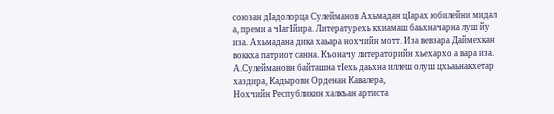союзан дӀадолорца Сулейманов Ахьмадан цӀарах юбилейни мидал а, преми а чӀагӀйира. Литературехь кхиамаш баьхначарна луш йу иза. Ахьмадана дика хаьара нохчийн мотт. Иза вевзара Даймехкан воккха патриот санна. Къоначу литераторийн хьехархо а вара иза.
А.Сулеймановн байташна тIехь даьхна иллеш олуш цхьаьнакхетар хаздира, Кадыровн Орденан Кавалера,
Нохчийн Республикин халкъан артиста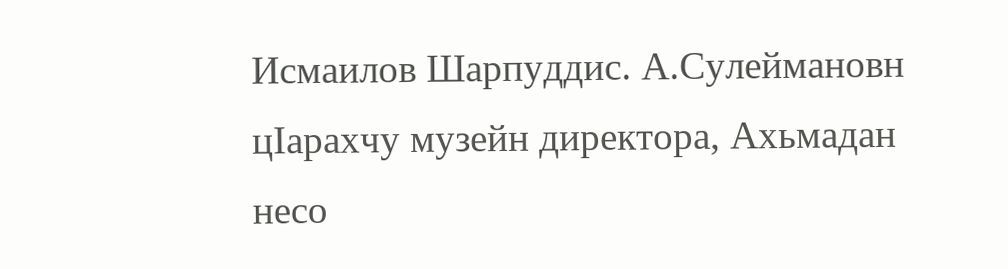Исмаилов Шарпуддис. А.Сулеймановн цӀарахчу музейн директора, Ахьмадан несо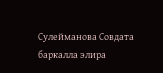Сулейманова Совдата баркалла элира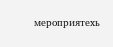мероприятехь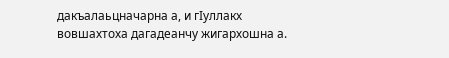дакъалаьцначарна а, и гӀуллакх вовшахтоха дагадеанчу жигархошна а.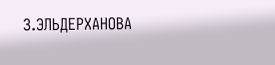З.ЭЛЬДЕРХАНОВА